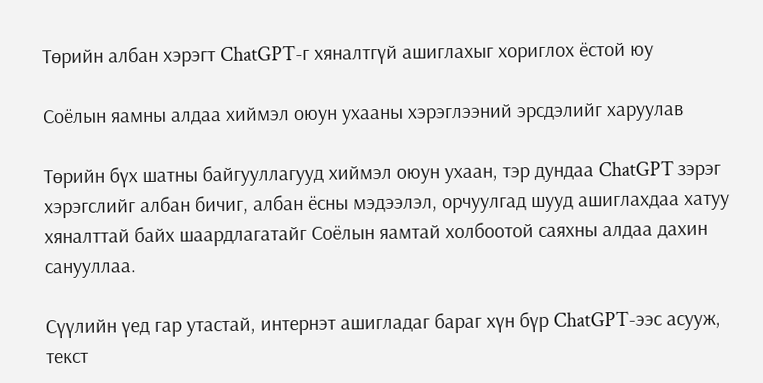Төрийн албан хэрэгт ChatGPT-г хяналтгүй ашиглахыг хориглох ёстой юу

Соёлын яамны алдаа хиймэл оюун ухааны хэрэглээний эрсдэлийг харуулав

Төрийн бүх шатны байгууллагууд хиймэл оюун ухаан, тэр дундаа ChatGPT зэрэг хэрэгслийг албан бичиг, албан ёсны мэдээлэл, орчуулгад шууд ашиглахдаа хатуу хяналттай байх шаардлагатайг Соёлын яамтай холбоотой саяхны алдаа дахин санууллаа.

Сүүлийн үед гар утастай, интернэт ашигладаг бараг хүн бүр ChatGPT-ээс асууж, текст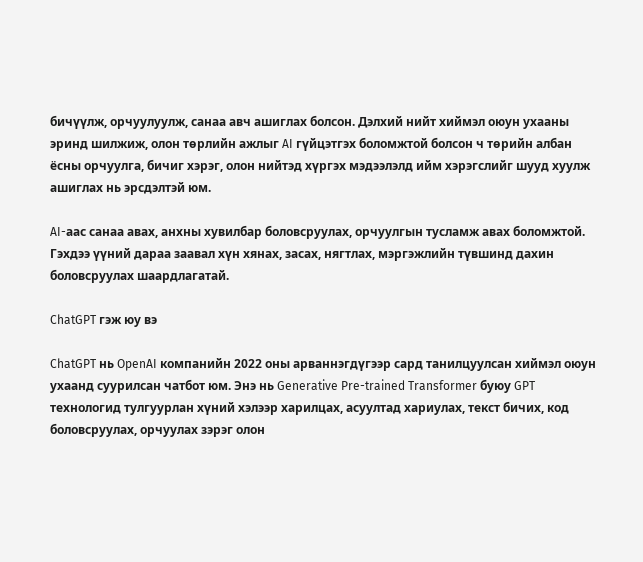бичүүлж, орчуулуулж, санаа авч ашиглах болсон. Дэлхий нийт хиймэл оюун ухааны эринд шилжиж, олон төрлийн ажлыг AI гүйцэтгэх боломжтой болсон ч төрийн албан ёсны орчуулга, бичиг хэрэг, олон нийтэд хүргэх мэдээлэлд ийм хэрэгслийг шууд хуулж ашиглах нь эрсдэлтэй юм.

AI-аас санаа авах, анхны хувилбар боловсруулах, орчуулгын тусламж авах боломжтой. Гэхдээ үүний дараа заавал хүн хянах, засах, нягтлах, мэргэжлийн түвшинд дахин боловсруулах шаардлагатай.

ChatGPT гэж юу вэ

ChatGPT нь OpenAI компанийн 2022 оны арваннэгдүгээр сард танилцуулсан хиймэл оюун ухаанд суурилсан чатбот юм. Энэ нь Generative Pre-trained Transformer буюу GPT технологид тулгуурлан хүний хэлээр харилцах, асуултад хариулах, текст бичих, код боловсруулах, орчуулах зэрэг олон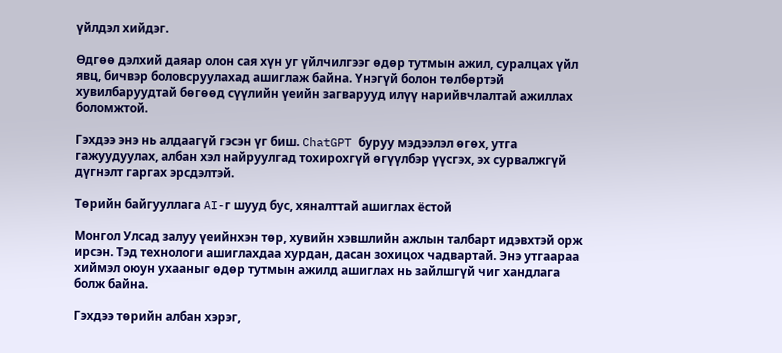үйлдэл хийдэг.

Өдгөө дэлхий даяар олон сая хүн уг үйлчилгээг өдөр тутмын ажил, суралцах үйл явц, бичвэр боловсруулахад ашиглаж байна. Үнэгүй болон төлбөртэй хувилбаруудтай бөгөөд сүүлийн үеийн загварууд илүү нарийвчлалтай ажиллах боломжтой.

Гэхдээ энэ нь алдаагүй гэсэн үг биш. ChatGPT буруу мэдээлэл өгөх, утга гажуудуулах, албан хэл найруулгад тохирохгүй өгүүлбэр үүсгэх, эх сурвалжгүй дүгнэлт гаргах эрсдэлтэй.

Төрийн байгууллага AI-г шууд бус, хяналттай ашиглах ёстой

Монгол Улсад залуу үеийнхэн төр, хувийн хэвшлийн ажлын талбарт идэвхтэй орж ирсэн. Тэд технологи ашиглахдаа хурдан, дасан зохицох чадвартай. Энэ утгаараа хиймэл оюун ухааныг өдөр тутмын ажилд ашиглах нь зайлшгүй чиг хандлага болж байна.

Гэхдээ төрийн албан хэрэг,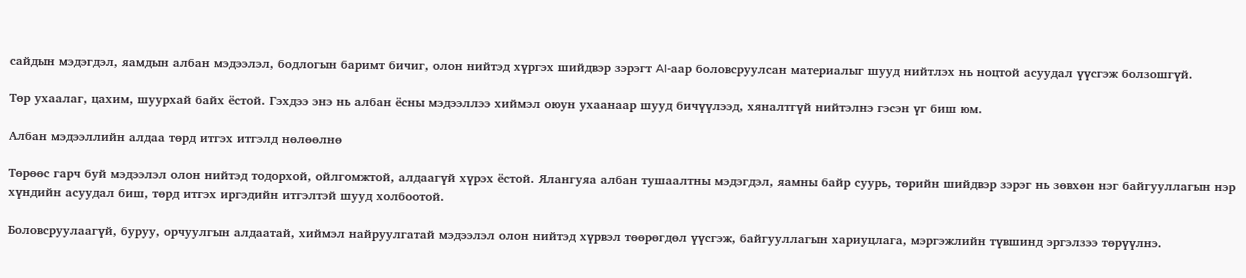сайдын мэдэгдэл, яамдын албан мэдээлэл, бодлогын баримт бичиг, олон нийтэд хүргэх шийдвэр зэрэгт AI-аар боловсруулсан материалыг шууд нийтлэх нь ноцтой асуудал үүсгэж болзошгүй.

Төр ухаалаг, цахим, шуурхай байх ёстой. Гэхдээ энэ нь албан ёсны мэдээллээ хиймэл оюун ухаанаар шууд бичүүлээд, хяналтгүй нийтэлнэ гэсэн үг биш юм.

Албан мэдээллийн алдаа төрд итгэх итгэлд нөлөөлнө

Төрөөс гарч буй мэдээлэл олон нийтэд тодорхой, ойлгомжтой, алдаагүй хүрэх ёстой. Ялангуяа албан тушаалтны мэдэгдэл, яамны байр суурь, төрийн шийдвэр зэрэг нь зөвхөн нэг байгууллагын нэр хүндийн асуудал биш, төрд итгэх иргэдийн итгэлтэй шууд холбоотой.

Боловсруулаагүй, буруу, орчуулгын алдаатай, хиймэл найруулгатай мэдээлэл олон нийтэд хүрвэл төөрөгдөл үүсгэж, байгууллагын хариуцлага, мэргэжлийн түвшинд эргэлзээ төрүүлнэ.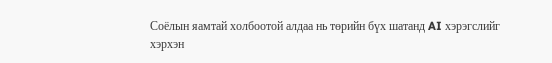Соёлын яамтай холбоотой алдаа нь төрийн бүх шатанд AI хэрэгслийг хэрхэн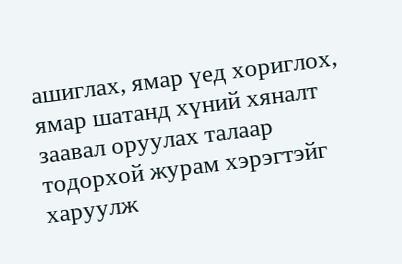ашиглах, ямар үед хориглох, ямар шатанд хүний хяналт заавал оруулах талаар тодорхой журам хэрэгтэйг харуулж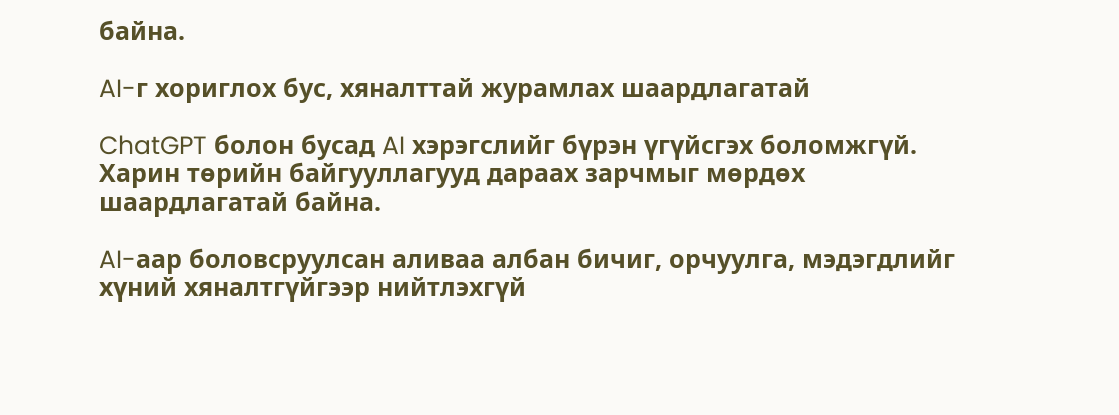байна.

AI-г хориглох бус, хяналттай журамлах шаардлагатай

ChatGPT болон бусад AI хэрэгслийг бүрэн үгүйсгэх боломжгүй. Харин төрийн байгууллагууд дараах зарчмыг мөрдөх шаардлагатай байна.

AI-аар боловсруулсан аливаа албан бичиг, орчуулга, мэдэгдлийг хүний хяналтгүйгээр нийтлэхгүй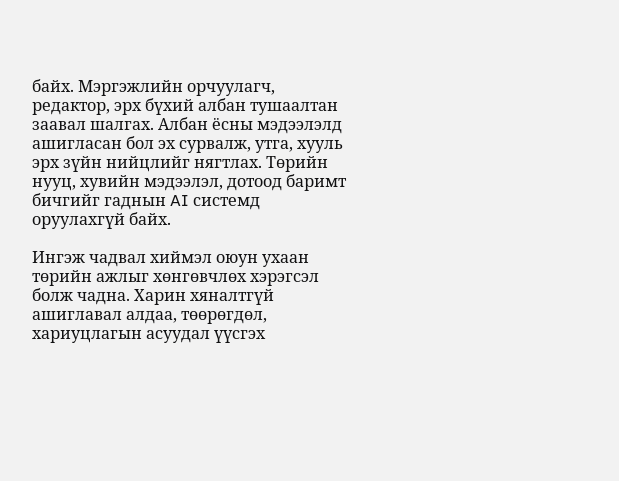байх. Мэргэжлийн орчуулагч, редактор, эрх бүхий албан тушаалтан заавал шалгах. Албан ёсны мэдээлэлд ашигласан бол эх сурвалж, утга, хууль эрх зүйн нийцлийг нягтлах. Төрийн нууц, хувийн мэдээлэл, дотоод баримт бичгийг гаднын AI системд оруулахгүй байх.

Ингэж чадвал хиймэл оюун ухаан төрийн ажлыг хөнгөвчлөх хэрэгсэл болж чадна. Харин хяналтгүй ашиглавал алдаа, төөрөгдөл, хариуцлагын асуудал үүсгэх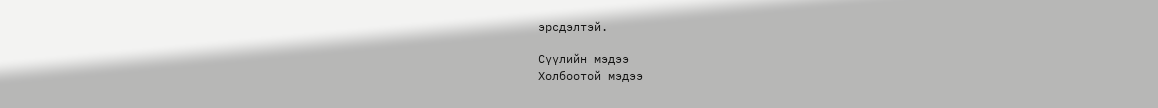эрсдэлтэй.

Сүүлийн мэдээ
Холбоотой мэдээ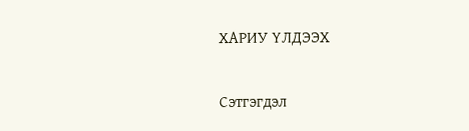ХАРИУ ҮЛДЭЭХ

Сэтгэгдэл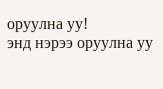оруулна уу!
энд нэрээ оруулна уу